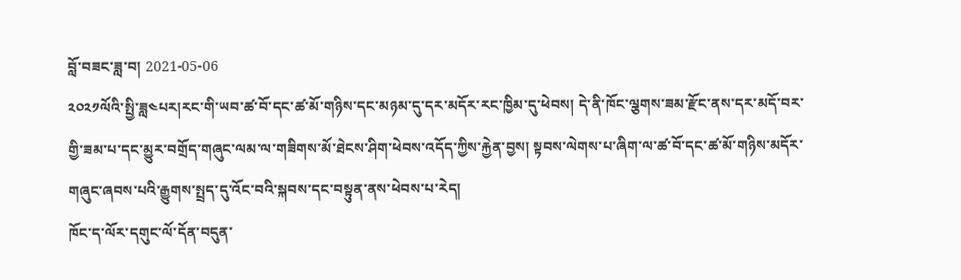བློ་བཟང་ཟླ་བ། 2021-05-06
༢༠༢༡ལོའི་སྤྱི་ཟླ༤པར།རང་གི་ཡབ་ཚ་བོ་དང་ཚ་མོ་གཉིས་དང་མཉམ་དུ་དར་མདོར་རང་ཁྱིམ་དུ་ཕེབས། དེ་ནི་ཁོང་ལྕགས་ཟམ་རྫོང་ནས་དར་མདོ་བར་གྱི་ཟམ་པ་དང་མྱུར་བགྲོད་གཞུང་ལམ་ལ་གཟིགས་མོ་ཐེངས་ཤིག་ཕེབས་འདོད་ཀྱིས་རྐྱེན་བྱས། སྟབས་ལེགས་པ་ཞིག་ལ་ཚ་བོ་དང་ཚ་མོ་གཉིས་མདོར་གཞུང་ཞབས་པའི་རྒྱུགས་སྤྲད་དུ་འོང་བའི་སྐབས་དང་བསྟུན་ནས་ཕེབས་པ་རེད།
ཁོང་ད་ལོར་དགུང་ལོ་དོན་བདུན་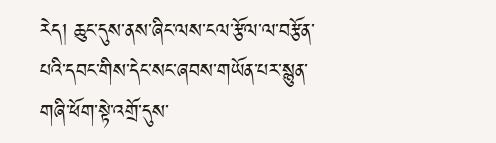རེད། ཆུང་དུས་ནས་ཞིང་ལས་ངལ་རྩོལ་ལ་བརྩོན་པའི་དབང་གིས་དེང་སང་ཞབས་གཡོན་པར་སྙུན་གཞི་ཕོག་སྟེ་འགྲོ་དུས་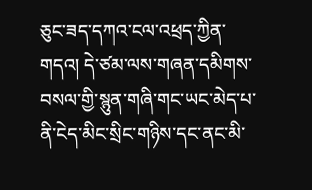ཅུང་ཟད་དཀའ་ངལ་འཕྲད་ཀྱིན་གདའ། དེ་ཙམ་ལས་གཞན་དམིགས་བསལ་གྱི་སྙུན་གཞི་གང་ཡང་མེད་པ་ནི་ངེད་མིང་སྲིང་གཉིས་དང་ནང་མི་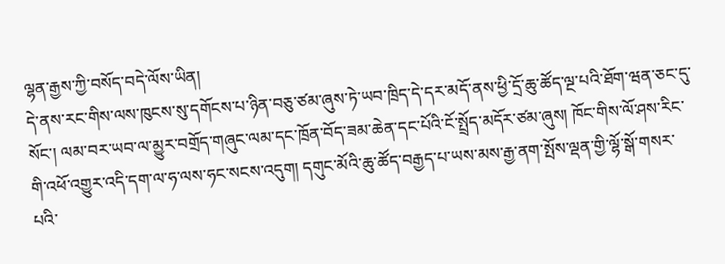ལྷན་རྒྱས་ཀྱི་བསོད་བདེ་ལོས་ཡིན།
དེ་ནས་རང་གིས་ལས་ཁུངས་སུ་དགོངས་པ་ཉིན་བཅུ་ཙམ་ཞུས་ཏེ་ཡབ་ཁྲིད་དེ་དར་མདོ་ནས་ཕྱི་དྲོ་ཆུ་ཚོད་ལྔ་པའི་ཐོག་ཝན་ཅང་དུ་སོང་། ལམ་བར་ཡབ་ལ་མྱུར་བགྲོད་གཞུང་ལམ་དང་ཁྲོན་བོད་ཟམ་ཆེན་དང་པོའི་ངོ་སྤྲོད་མདོར་ཙམ་ཞུས། ཁོང་གིས་ལོ་ཤས་རིང་གི་འཕོ་འགྱུར་འདི་དག་ལ་ཧ་ལས་ཧང་སངས་འདུག། དགུང་མོའི་ཆུ་ཚོད་བརྒྱད་པ་ཡས་མས་རྒྱ་ནག་སྤོས་ལྡན་གྱི་ལྷོ་སྒོ་གསར་པའི་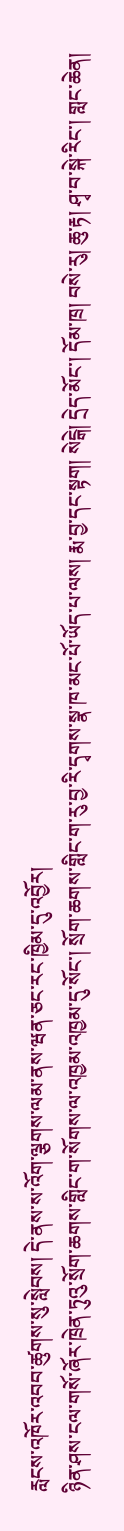རླངས་འཁོར་འབབ་ཚུགས་སུ་སླེབས། དེ་ནས་ས་འོག་ལྕགས་ལམ་ནས་ཝན་ཅང་རང་ཁྱིམ་དུ་འབྱོར།
ཉིན་ཤས་ངལ་གསོ་ཞོར་ཁྲེན་ཏུའུ་སྲོག་ཆགས་གླིང་ག་སོགས་ལ་འཁྱམ་འཁྱམ་དུ་སོང་། སྲོག་ཆགས་གླིང་ག་རུ་བྱ་རི་དྭགས་སྣ་ཁ་མང་པོ་ཡོད་པ་ལས། རྨ་བྱ་དང་སྟག། སེངྒེ། དྲེད་མོང་། དོམ་ཁྲ། བསེ་རུ། ཆུ་རྟ། ཤྭ་བ་སྐེ་རིང་། གླང་ཆེན།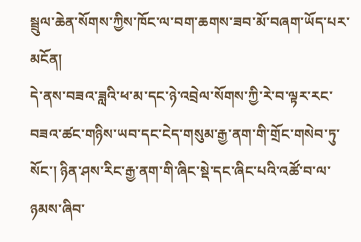སྦྲུལ་ཆེན་སོགས་ཀྱིས་ཁོང་ལ་བག་ཆགས་ཟབ་མོ་བཞག་ཡོད་པར་མངོན།
དེ་ནས་བཟའ་ཟླའི་ཕ་མ་དང་ཉེ་འབྲེལ་སོགས་ཀྱི་རེ་བ་ལྟར་རང་བཟའ་ཚང་གཉིས་ཡབ་དང་ངེད་གསུམ་རྒྱ་ནག་གི་གྲོང་གསེབ་ཏུ་སོང་། ཉིན་ཤས་རིང་རྒྱ་ནག་གི་ཞིང་སྡེ་དང་ཞིང་པའི་འཚོ་བ་ལ་ཉམས་ཞིབ་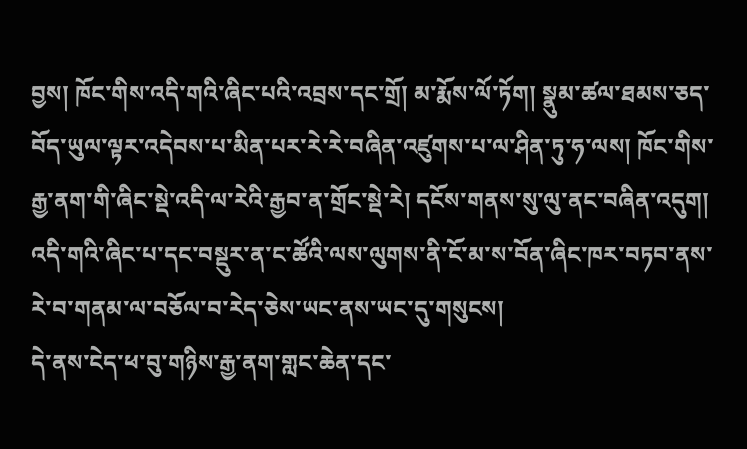བྱས། ཁོང་གིས་འདི་གའི་ཞིང་པའི་འབྲས་དང་གྲོ། མ་རྨོས་ལོ་ཏོག། སྣུམ་ཚལ་ཐམས་ཅད་བོད་ཡུལ་ལྟར་འདེབས་པ་མིན་པར་རེ་རེ་བཞིན་འཛུགས་པ་ལ་ཤིན་ཏུ་ཧ་ལས། ཁོང་གིས་རྒྱ་ནག་གི་ཞིང་སྡེ་འདི་ལ་རེའི་རྒྱབ་ན་གྲོང་སྡེ་རེ། དངོས་གནས་སུ་ལུ་ནང་བཞིན་འདུག། འདི་གའི་ཞིང་པ་དང་བསྡུར་ན་ང་ཚོའི་ལས་ལུགས་ནི་ངོ་མ་ས་བོན་ཞིང་ཁར་བཏབ་ནས་རེ་བ་གནམ་ལ་བཅོལ་བ་རེད་ཅེས་ཡང་ནས་ཡང་དུ་གསུངས།
དེ་ནས་ངེད་ཕ་བུ་གཉིས་རྒྱ་ནག་གླང་ཆེན་དང་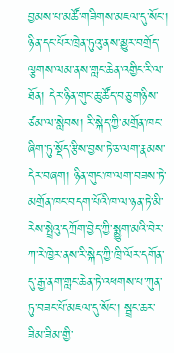བྱམས་པ་མཚོ་གཟིགས་མཇལ་དུ་སོང་། ཉིན་དང་པོར་ཁྲེན་ཏུའུ་ནས་མྱུར་བགྲོད་ལྕགས་ལམ་ནས་གླང་ཆེན་འགྱིང་རི་ལ་ཐོན། དེར་ཉིན་གུང་ཆུ་ཚོད་བཅུ་གཉིས་ཙམ་ལ་སླེབས། རི་སྐེད་ཀྱི་མགྲོན་ཁང་ཞིག་ཏུ་སྡོད་རྩིས་བྱས་ཏེ་ཅ་ལག་རྣམས་དེར་བཞག། ཉིན་གུང་ཁ་ལག་བཟས་ཏེ་མགྲོན་ཁང་བདག་པོའི་ཁ་ལ་ཉན་ཏེ་མི་རེས་སྤྲེའུ་དཀྲོག་བྱེད་ཀྱི་སྨྱུག་མའི་བེར་ཀ་རེ་ཁྱེར་ནས་རི་སྐེད་ཀྱི་ཁྲི་ལོར་དགོན་དུ་རྒྱ་ནག་གླང་ཆེན་ཏེ་འཕགས་པ་ཀུན་ཏུ་བཟང་པོ་མཇལ་དུ་སོང་། སྦྲང་ཆར་ཟིམ་ཟིམ་གྱི་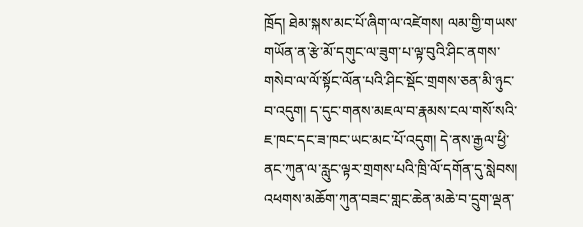ཁྲོད། ཐེམ་སྐས་མང་པོ་ཞིག་ལ་འཛེགས། ལམ་གྱི་གཡས་གཡོན་ན་རྩེ་མོ་དགུང་ལ་ཟུག་པ་ལྟ་བུའི་ཤིང་ནགས་གསེབ་ལ་ལོ་སྟོང་ལོན་པའི་ཤིང་སྡོང་གྲགས་ཅན་མི་ཉུང་བ་འདུག། ད་དུང་གནས་མཇལ་བ་རྣམས་ངལ་གསོ་སའི་ཇ་ཁང་དང་ཟ་ཁང་ཡང་མང་པོ་འདུག། དེ་ནས་རྒྱལ་ཕྱི་ནང་ཀུན་ལ་རླུང་ལྟར་གྲགས་པའི་ཁྲི་ལོ་དགོན་དུ་སླེབས། འཕགས་མཆོག་ཀུན་བཟང་གླང་ཆེན་མཆེ་བ་དྲུག་ལྡན་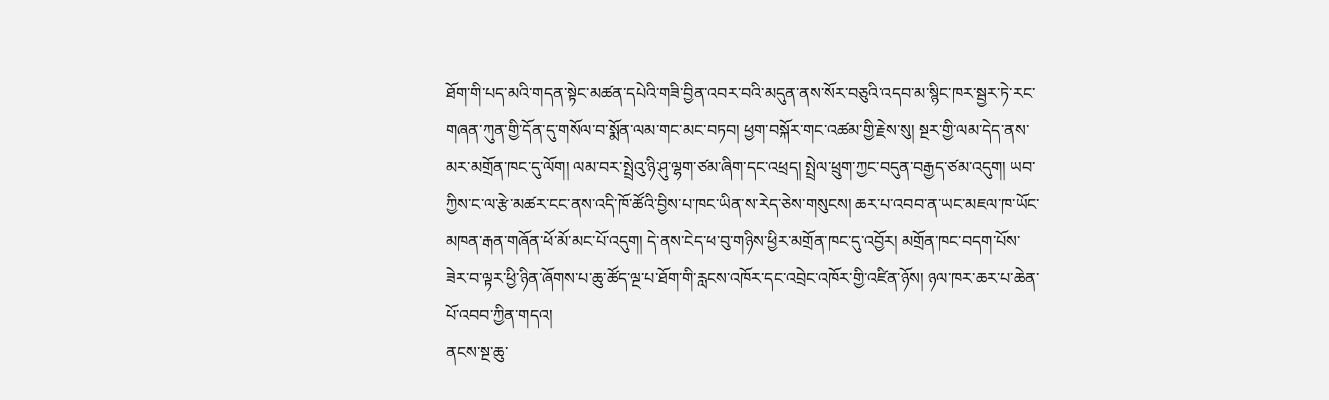ཐོག་གི་པད་མའི་གདན་སྟེང་མཚན་དཔེའི་གཟི་བྱིན་འབར་བའི་མདུན་ནས་སོར་བཅུའི་འདབ་མ་སྙིང་ཁར་སྦྱར་ཏེ་རང་གཞན་ཀུན་གྱི་དོན་དུ་གསོལ་བ་སྨོན་ལམ་གང་མང་བཏབ། ཕྱག་བསྐོར་གང་འཚམ་གྱི་རྗེས་སུ། སྔར་གྱི་ལམ་དེད་ནས་མར་མགྲོན་ཁང་དུ་ལོག། ལམ་བར་སྤྲེའུ་ཉི་ཤུ་ལྷག་ཙམ་ཞིག་དང་འཕྲད། སྤྲེལ་ཕྲུག་ཀྱང་བདུན་བརྒྱད་ཙམ་འདུག། ཡབ་ཀྱིས་ང་ལ་རྩེ་མཚར་ངང་ནས་འདི་ཁོ་ཚོའི་བྱིས་པ་ཁང་ཡིན་ས་རེད་ཅེས་གསུངས། ཆར་པ་འབབ་ན་ཡང་མཇལ་ཁ་ཡོང་མཁན་རྒན་གཞོན་ཕོ་མོ་མང་པོ་འདུག། དེ་ནས་ངེད་ཕ་བུ་གཉིས་ཕྱིར་མགྲོན་ཁང་དུ་འབྱོར། མགྲོན་ཁང་བདག་པོས་ཟེར་བ་ལྟར་ཕྱི་ཉིན་ཞོགས་པ་ཆུ་ཚོད་ལྔ་པ་ཐོག་གི་རླངས་འཁོར་དང་འབྲེང་འཁོར་གྱི་འཛིན་ཉོས། ཉལ་ཁར་ཆར་པ་ཆེན་པོ་འབབ་ཀྱིན་གདའ།
ནངས་སྔ་ཆུ་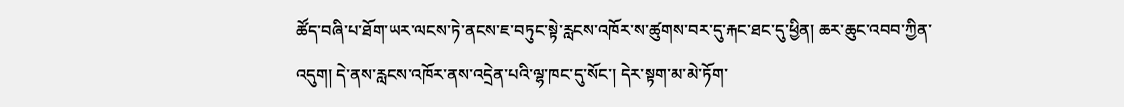ཚོད་བཞི་པ་ཐོག་ཡར་ལངས་ཏེ་ནངས་ཇ་བཏུང་སྟེ་རླངས་འཁོར་ས་ཚུགས་བར་དུ་རྐང་ཐང་དུ་ཕྱིན། ཆར་ཆུང་འབབ་ཀྱིན་འདུག། དེ་ནས་རླངས་འཁོར་ནས་འདྲེན་པའི་ལྷ་ཁང་དུ་སོང་། དེར་སྟག་མ་མེ་ཏོག་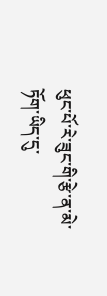ཕུང་པོ་རེ་ཟུང་གི་རྩེ་ན་མེ་ཏོག་ཡིད་དུ་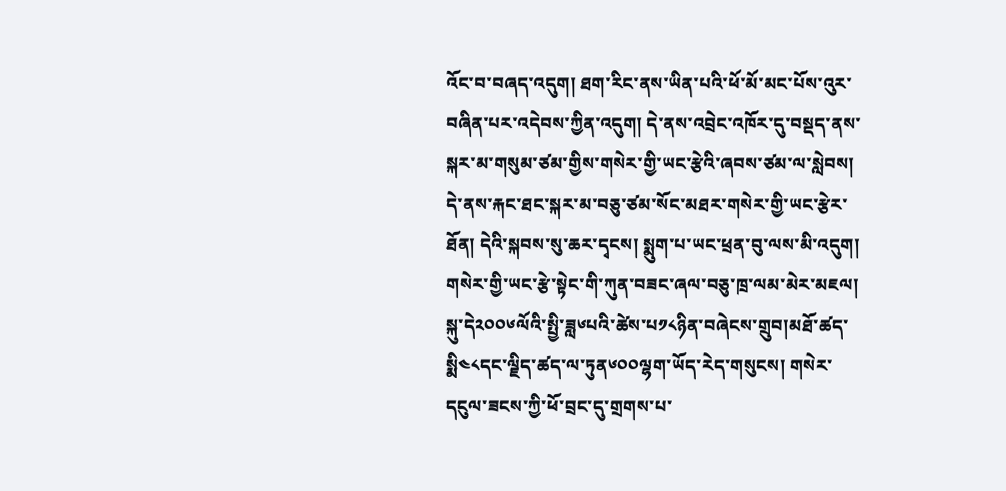འོང་བ་བཞད་འདུག། ཐག་རིང་ནས་ཡིན་པའི་ཕོ་མོ་མང་པོས་འུར་བཞིན་པར་འདེབས་ཀྱིན་འདུག། དེ་ནས་འབྲེང་འཁོར་དུ་བསྡད་ནས་སྐར་མ་གསུམ་ཙམ་གྱིས་གསེར་གྱི་ཡང་རྩེའི་ཞབས་ཙམ་ལ་སླེབས། དེ་ནས་རྐང་ཐང་སྐར་མ་བཅུ་ཙམ་སོང་མཐར་གསེར་གྱི་ཡང་རྩེར་ཐོན། དེའི་སྐབས་སུ་ཆར་དྭངས། སྨུག་པ་ཡང་ཕྲན་བུ་ལས་མི་འདུག། གསེར་གྱི་ཡང་རྩེ་སྟེང་གི་ཀུན་བཟང་ཞལ་བཅུ་ཁྲ་ལམ་མེར་མཇལ། སྐུ་དེ༢༠༠༦ལོའི་སྤྱི་ཟླ༦པའི་ཚེས་པ༡༨ཉིན་བཞེངས་གྲུབ།མཐོ་ཚད་སྨི༤༨དང་ལྗིད་ཚད་ལ་ཏུན༦༠༠ལྷག་ཡོད་རེད་གསུངས། གསེར་དངུལ་ཟངས་ཀྱི་ཕོ་བྲང་དུ་གྲགས་པ་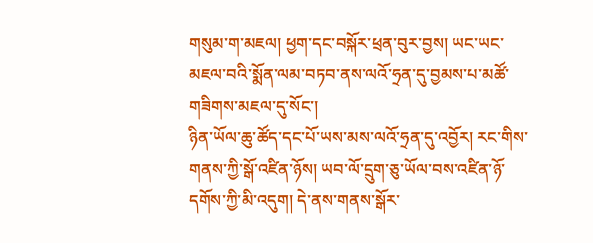གསུམ་ག་མཇལ། ཕྱག་དང་བསྐོར་ཕྲན་བུར་བྱས། ཡང་ཡང་མཇལ་བའི་སྨོན་ལམ་བཏབ་ནས་ལའོ་ཧྲན་དུ་བྱམས་པ་མཚོ་གཟིགས་མཇལ་དུ་སོང་།
ཉིན་ཡོལ་ཆུ་ཚོད་དང་པོ་ཡས་མས་ལའོ་ཧྲན་དུ་འབྱོར། རང་གིས་གནས་ཀྱི་སྒོ་འཛིན་ཉོས། ཡབ་ལོ་དྲུག་ཅུ་ཡོལ་བས་འཛིན་ཉོ་དགོས་ཀྱི་མི་འདུག། དེ་ནས་གནས་སྒོར་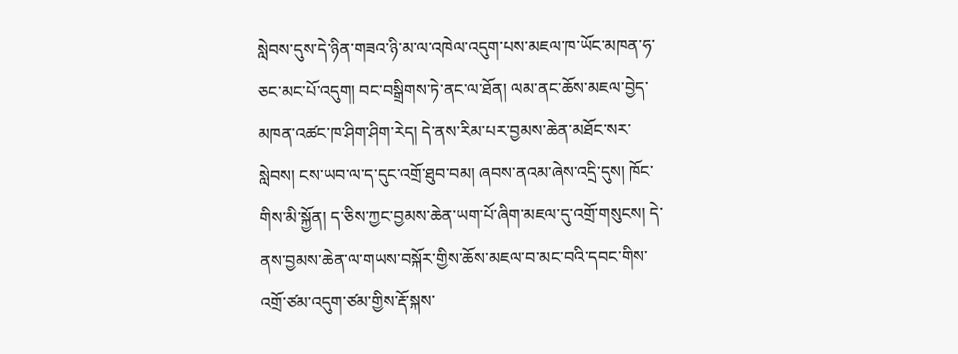སླེབས་དུས་དེ་ཉིན་གཟའ་ཉི་མ་ལ་འཁེལ་འདུག་པས་མཇལ་ཁ་ཡོང་མཁན་ཧ་ཅང་མང་པོ་འདུག། བང་བསྒྲིགས་ཏེ་ནང་ལ་ཐོན། ལམ་ནང་ཆོས་མཇལ་བྱེད་མཁན་འཚང་ཁ་ཤིག་ཤིག་རེད། དེ་ནས་རིམ་པར་བྱམས་ཆེན་མཐོང་སར་སླེབས། ངས་ཡབ་ལ་ད་དུང་འགྲོ་ཐུབ་བམ། ཞབས་ནའམ་ཞེས་འདྲི་དུས། ཁོང་གིས་མི་སྐྱོན། ད་ཅིས་ཀྱང་བྱམས་ཆེན་ཡག་པོ་ཞིག་མཇལ་དུ་འགྲོ་གསུངས། དེ་ནས་བྱམས་ཆེན་ལ་གཡས་བསྐོར་གྱིས་ཆོས་མཇལ་བ་མང་བའི་དབང་གིས་འགྲོ་ཙམ་འདུག་ཙམ་གྱིས་རྡོ་སྐས་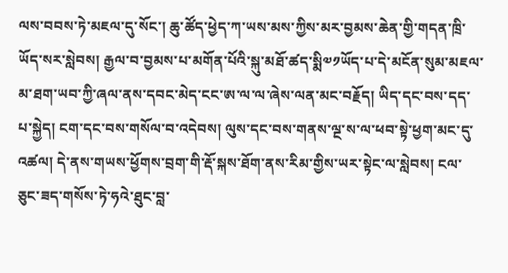ལས་བབས་ཏེ་མཇལ་དུ་སོང་། ཆུ་ཚོད་ཕྱེད་ཀ་ཡས་མས་ཀྱིས་མར་བྱམས་ཆེན་གྱི་གདན་ཁྲི་ཡོད་སར་སླེབས། རྒྱལ་བ་བྱམས་པ་མགོན་པོའི་སྐུ་མཐོ་ཚད་སྨི༧༡ཡོད་པ་དེ་མངོན་སུམ་མཇལ་མ་ཐག་ཡབ་ཀྱི་ཞལ་ནས་དབང་མེད་ངང་ཨ་ལ་ལ་ཞེས་ལན་མང་བརྗོད། ཡིད་དང་བས་དད་པ་སྐྱེད། ངག་དང་བས་གསོལ་བ་འདེབས། ལུས་དང་བས་གནས་ལྔ་ས་ལ་ཕབ་སྟེ་ཕྱག་མང་དུ་འཚལ། དེ་ནས་གཡས་ཕྱོགས་བྲག་གི་རྡོ་སྐས་ཐོག་ནས་རིམ་གྱིས་ཡར་སྟེང་ལ་སླེབས། ངལ་ཅུང་ཟད་གསོས་ཏེ་ཧའེ་ཐུང་བླ་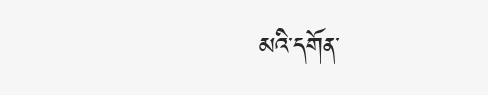མའི་དགོན་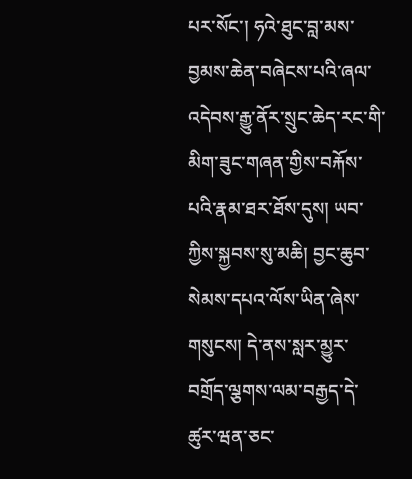པར་སོང་། ཧའེ་ཐུང་བླ་མས་བྱམས་ཆེན་བཞེངས་པའི་ཞལ་འདེབས་རྒྱུ་ནོར་སྲུང་ཆེད་རང་གི་མིག་ཟུང་གཞན་གྱིས་བརྐོས་པའི་རྣམ་ཐར་ཐོས་དུས། ཡབ་ཀྱིས་སྐྱབས་སུ་མཆི། བྱང་ཆུབ་སེམས་དཔའ་ལོས་ཡིན་ཞེས་གསུངས། དེ་ནས་སླར་མྱུར་བགྲོད་ལྕགས་ལམ་བརྒྱད་དེ་ཚུར་ཝན་ཅང་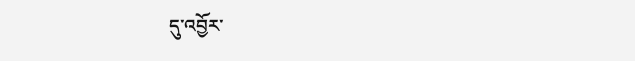དུ་འབྱོར་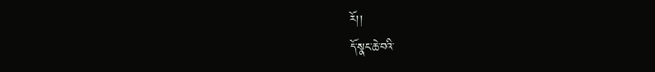རོ།།
དོ་སྣང་ཆེ་བའི་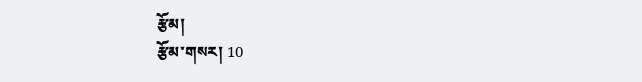རྩོམ།
རྩོམ་གསར། 10